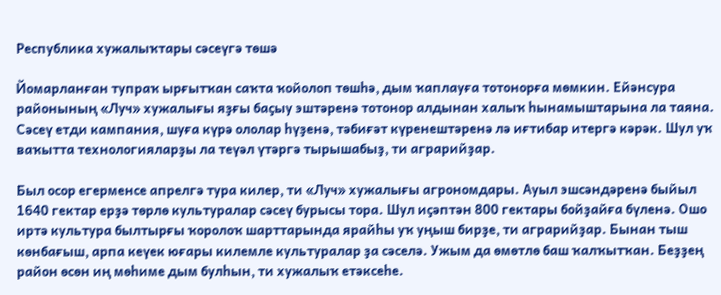Республика хужалыҡтары сәсеүгә төшә

Йомарланған тупраҡ ырғытҡан саҡта ҡойолоп төшһә, дым ҡаплауға тотонорға мөмкин. Ейәнсура районының «Луч» хужалығы яҙғы баҫыу эштәренә тотонор алдынан халыҡ һынамыштарына ла таяна. Сәсеү етди кампания, шуға күрә ололар һүҙенә, тәбиғәт күренештәренә лә иғтибар итергә кәрәк. Шул уҡ ваҡытта технологияларҙы ла теүәл үтәргә тырышабыҙ, ти аграрийҙар.

Был осор егерменсе апрелгә тура килер, ти «Луч» хужалығы агрономдары. Ауыл эшсәндәренә быйыл 1640 гектар ерҙә төрлө культуралар сәсеү бурысы тора. Шул иҫәптән 800 гектары бойҙайға бүленә. Ошо иртә культура былтырғы ҡоролоҡ шарттарында ярайһы уҡ уңыш бирҙе, ти аграрийҙар. Бынан тыш көнбағыш, арпа кеүек юғары килемле культуралар ҙа сәселә. Ужым да өмөтлө баш ҡалҡытҡан. Беҙҙең район өсөн иң мөһиме дым булһын, ти хужалыҡ етәксеһе.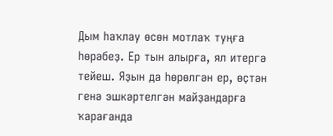Дым һаҡлау өсөн мотлаҡ туңға һөрәбеҙ. Ер тын алырға, ял итергә тейеш. Яҙын да һөрөлгән ер, өҫтән генә эшкәртелгән майҙандарға ҡарағанда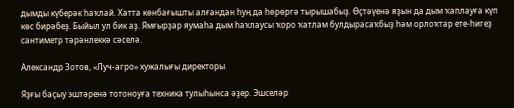дымды күберәк һаҡлай. Хатта көнбағышты алғандан һуң да һөрөргә тырышабыҙ. Өҫтәүенә яҙын да дым ҡаплауға күп көс бирәбеҙ. Быйыл ул бик аҙ. Ямғырҙар яумаһа дым һаҡлаусы ҡоро ҡатлам булдырасаҡбыҙ һәм орлоҡтар ете-һигеҙ сантиметр тәрәнлеккә сәселә.

Александр Зотов, «Луч-агро» хужалығы директоры

Яҙғы баҫыу эштәренә тотоноуға техника тулыһынса әҙер. Эшселәр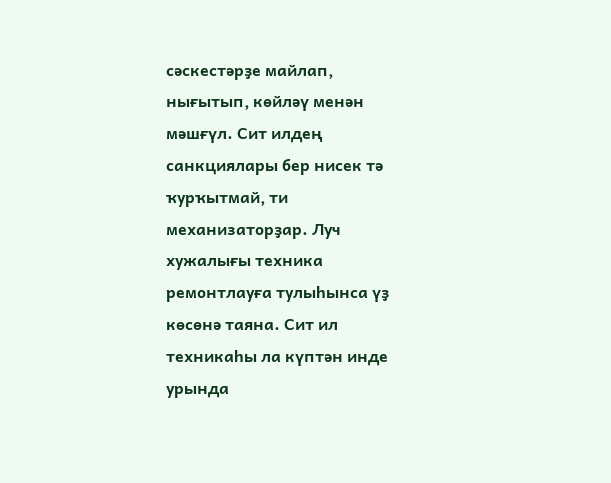сәскестәрҙе майлап, нығытып, көйләү менән мәшғүл. Сит илдең санкциялары бер нисек тә ҡурҡытмай, ти механизаторҙар. Луч хужалығы техника ремонтлауға тулыһынса үҙ көсөнә таяна. Сит ил техникаһы ла күптән инде урында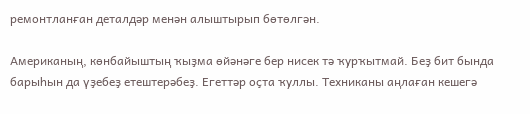ремонтланған деталдәр менән алыштырып бөтөлгән.

Американың, көнбайыштың ҡыҙма өйәнәге бер нисек тә ҡурҡытмай. Беҙ бит бында барыһын да үҙебеҙ етештерәбеҙ. Егеттәр оҫта ҡуллы. Техниканы аңлаған кешегә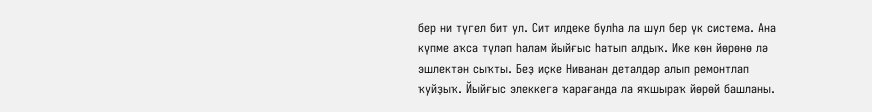бер ни түгел бит ул. Сит илдеке булһа ла шул бер үк система. Ана күпме аҡса түләп һалам йыйғыс һатып алдыҡ. Ике көн йөрөнө лә эшлектән сыҡты. Беҙ иҫке Ниванан деталдәр алып ремонтлап ҡуйҙыҡ. Йыйғыс элеккегә ҡарағанда ла яҡшыраҡ йөрөй башланы.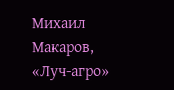Михаил Макаров, «Луч-агро»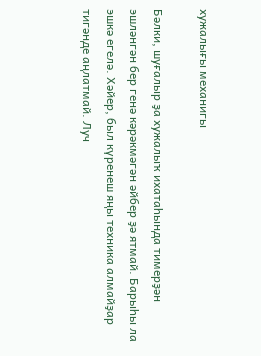хужалығы механигы

Бәлки, шуғалыр ҙа хужалыҡ ихатаһында тимерҙән эшләнгән бер генә кәрәкмәгән әйбер ҙә ятмай. Барыһы ла эшкә егелә. Хәйер, был күренеш яңы техника алмайҙар тигәнде аңлатмай. Луч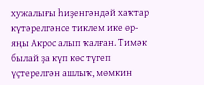хужалығы һиҙенгәндәй хаҡтар күтәрелгәнсе тиклем ике өр-яңы Акрос алып ҡалған. Тимәк былай ҙа күп көс түгеп үҫтерелгән ашлыҡ, мөмкин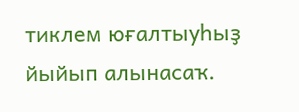тиклем юғалтыуһыҙ йыйып алынасаҡ.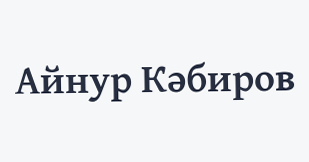Айнур Кәбиров